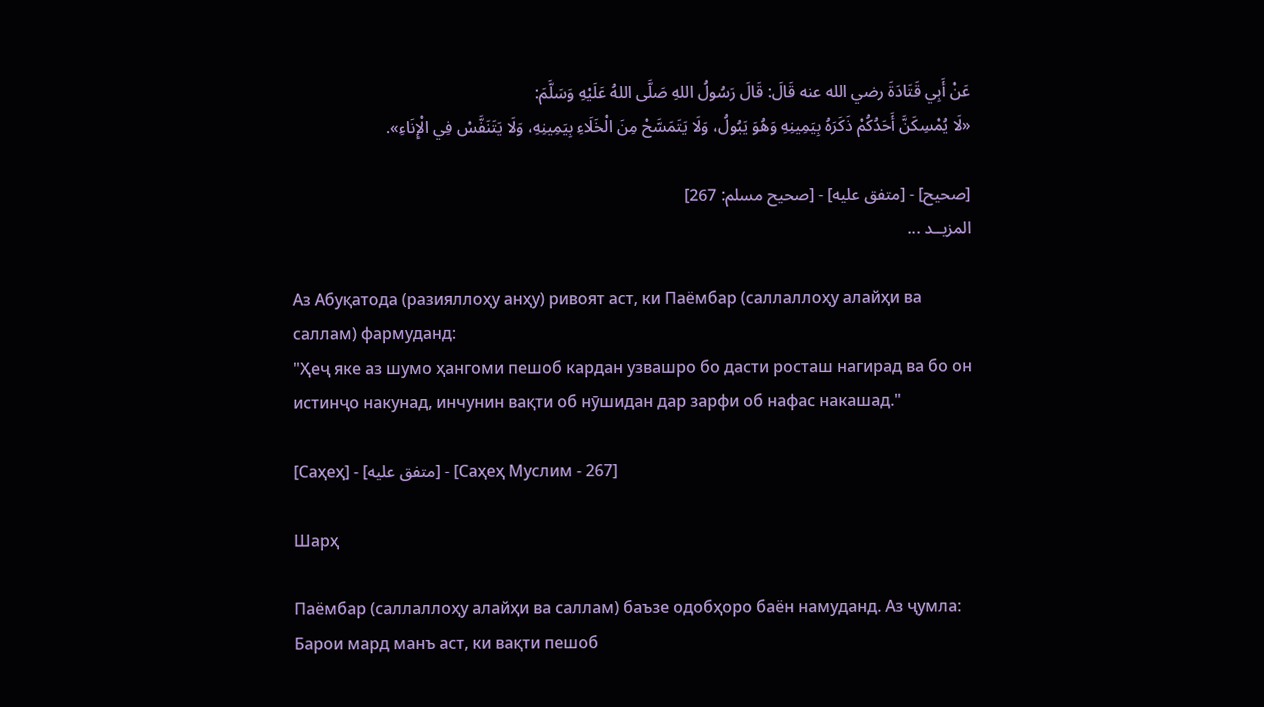عَنْ أَبِي قَتَادَةَ رضي الله عنه قَالَ: قَالَ رَسُولُ اللهِ صَلَّى اللهُ عَلَيْهِ وَسَلَّمَ:
«لَا يُمْسِكَنَّ أَحَدُكُمْ ذَكَرَهُ بِيَمِينِهِ وَهُوَ يَبُولُ، وَلَا يَتَمَسَّحْ مِنَ الْخَلَاءِ بِيَمِينِهِ، وَلَا يَتَنَفَّسْ فِي الْإِنَاءِ».

[صحيح] - [متفق عليه] - [صحيح مسلم: 267]
المزيــد ...

Аз Абуқатода (разияллоҳу анҳу) ривоят аст, ки Паёмбар (саллаллоҳу алайҳи ва саллам) фармуданд:
"Ҳеҷ яке аз шумо ҳангоми пешоб кардан узвашро бо дасти росташ нагирад ва бо он истинҷо накунад, инчунин вақти об нӯшидан дар зарфи об нафас накашад."

[Саҳеҳ] - [متفق عليه] - [Саҳеҳ Муслим - 267]

Шарҳ

Паёмбар (саллаллоҳу алайҳи ва саллам) баъзе одобҳоро баён намуданд. Аз ҷумла: Барои мард манъ аст, ки вақти пешоб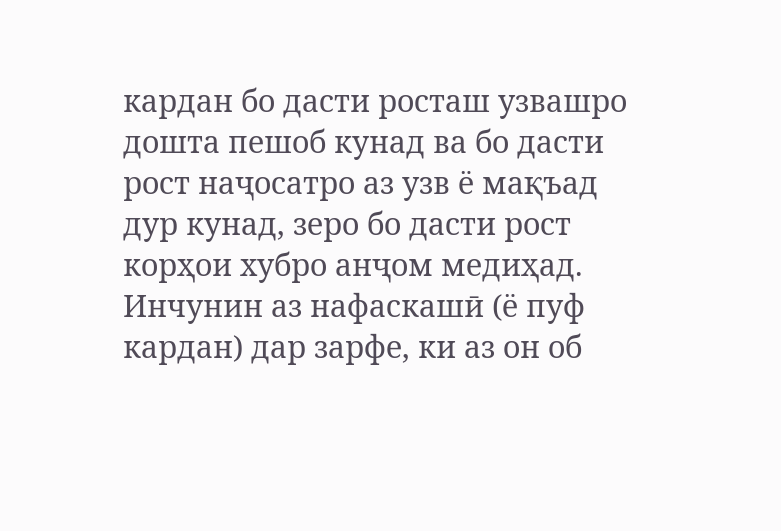кардан бо дасти росташ узвашро дошта пешоб кунад ва бо дасти рост наҷосатро аз узв ё мақъад дур кунад, зеро бо дасти рост корҳои хубро анҷом медиҳад. Инчунин аз нафаскашӣ (ё пуф кардан) дар зарфе, ки аз он об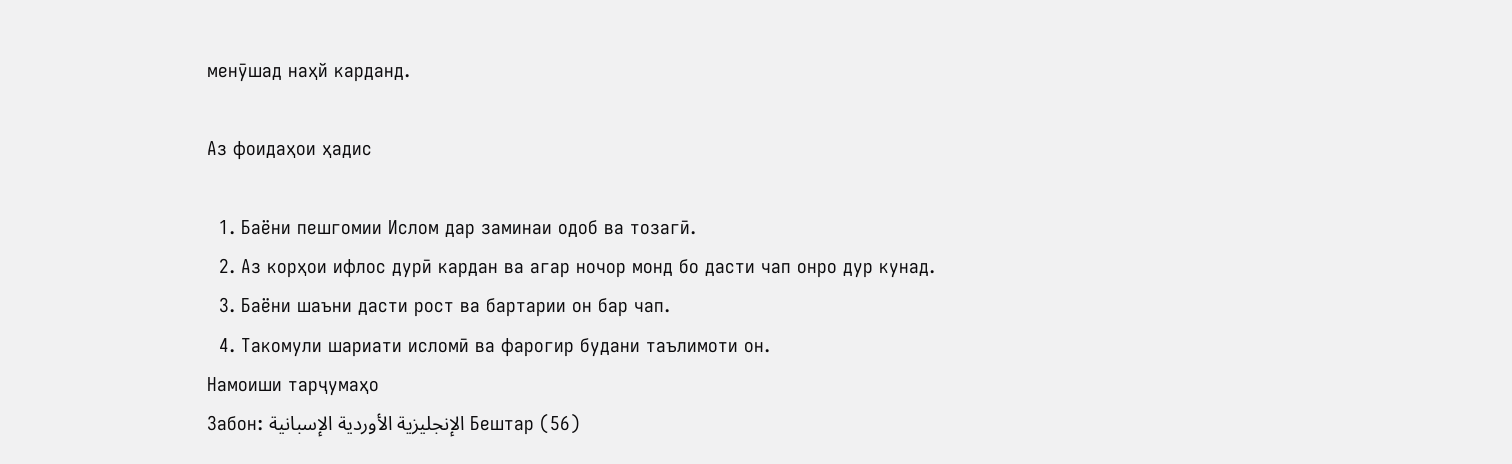менӯшад наҳй карданд.

Аз фоидаҳои ҳадис

  1. Баёни пешгомии Ислом дар заминаи одоб ва тозагӣ.
  2. Аз корҳои ифлос дурӣ кардан ва агар ночор монд бо дасти чап онро дур кунад.
  3. Баёни шаъни дасти рост ва бартарии он бар чап.
  4. Такомули шариати исломӣ ва фарогир будани таълимоти он.
Намоиши тарҷумаҳо
Забон: الإنجليزية الأوردية الإسبانية Бештар (56)